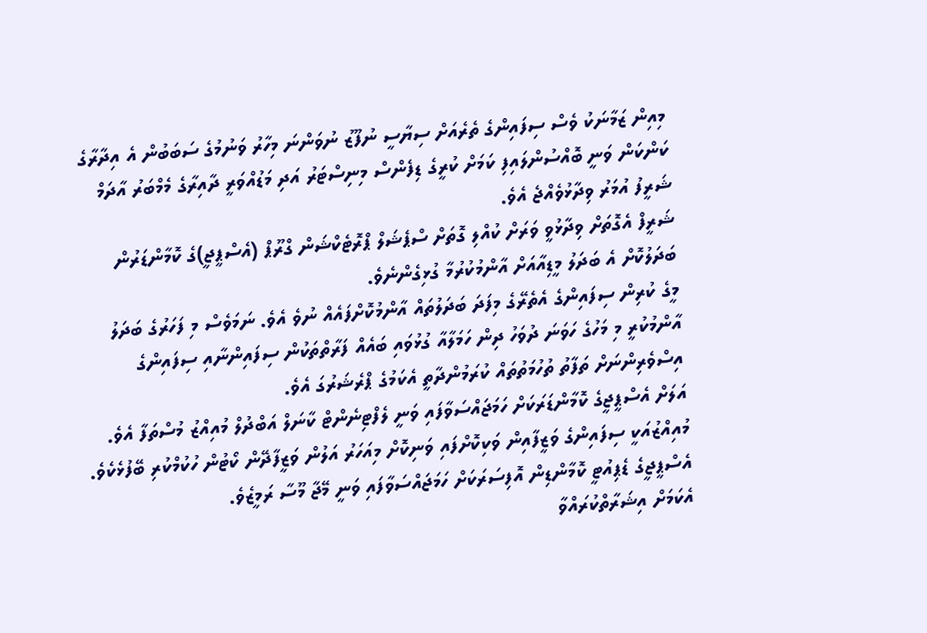މިއިން ޒަމާނަކު ވެސް ސިފައިންގެ ތެރެއަށް ސިޔާސީ ނުފޫޒު ނުވަންނަ މިހާރު ވަނުމުގެ ސަބަބުން އެ އިދާރާގެ ކަންކަން ވަނީ ބޮއްސުންލައިފި ކަމަށް ކުރީގެ ޑިފެންސް މިނިސްޓަރު އަދި މަޑުއްވަރީ ދާއިރާގެ މެމްބަރު އާދަމް ޝަރީފު އުމަރު ވިދާޅުވެއްޖެ އެވެ.
ޝަރީފް އެގޮތަށް ވިދާޅުވީ ވަރަށް ކުއްލި ގޮތަށް ސްޕެޝަލް ޕްރޮޓެކްޝަން ގްރޫޕް (އެސްޕީޖީ)ގެ ކޮމާންޑަރުން ބަދަލުކޮށް އެ ބަދަލު މީޑިއާއަށް އާންމުކުރުމާ ގުޅިގެންނެވެ.
މީގެ ކުރިން ސިފައިންގެ އެތެރޭގެ މިފަދަ ބަދަލުތައް އާންމުކޮށްފައެއް ނުވެ އެވެ. ނަމަވެސް މި ފަހަރުގެ ބަދަލު އާންމުކުރީ މި މަހުގެ ހަވަނަ ދުވަހު ދިން ހަމަލާއާ ގުޅުވައި ބައެއް ފަރާތްތަކުން ސިފައިންނާއި ސިފައިންގެ އިސްވެރިންނަށް ތަފާތު ތުހުމަތުތައް ކުރަމުންދާތީ އެކަމުގެ ޕްރެޝަރުގަ އެވެ.
އަލަށް އެސްޕީޖީގެ ކޮމާންޑަރަކަށް ހަމަޖައްސަވާފައި ވަނީ ލެފްޓިނެންޓް ކާނަލް އަބްދުލް މުއިއްޒު މުސްތަފާ އެވެ. މުއިއްޒުއަކީ ސިފައިންގެ ވަޒީފާއިން ވަކިކޮށްފައި ވަނިކޮށް މިއަހަރު އަލުން ވަޒީފާދޭން ކޯޓުން ހުކުމްކުރި ބޭފުޅެކެވެ. އެސްޕީޖީގެ ޑެޕިއުޓީ ކޮމާންޑިން އޮފިސަރަކަށް ހަމަޖައްސަވާފައި ވަނީ މޭޖާ މޫސާ ރަމީޒެވެ.
އެކަމަށް އިޝަރާތްކުރައްވާ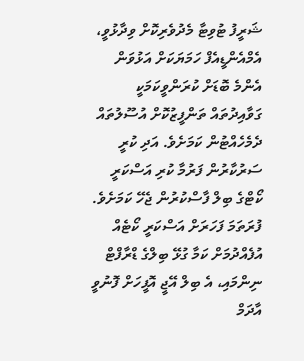ޝަރީފު ޓުވިޓާ މެދުވެރިކޮށް ވިދާޅުވީ، އެމްއެންޑީއެފް ހަމަޔަކަށް އަޅުވަން އެންމެ ބޮޑަށް ކުރަންވީކަމަކީ ގަވާއިދުތައް ތަންފީޒުކޮށް އުސޫލުތައް ދެމެހެއްޓުން ކަމަށެވެ. އަދި ކުރީ ސަރުކާރުން ފަރުމާ ކުރި އަސްކަރީ ކޯޓްގެ ބިލް ފާސްކުރުން ޖެހޭ ކަމަށެވެ.
ފުރަތަމަ ފަހަރަށް އަސްކަރީ ކޯޓެއް އުފެއްދުމަށް ކަމާ ގުޅޭ ބިލްގެ ޑްރާފްޓް ނިންމައި، އެ ބިލް އޭޖީ އޮފީހަށް ފޮނުވީ އާދަމް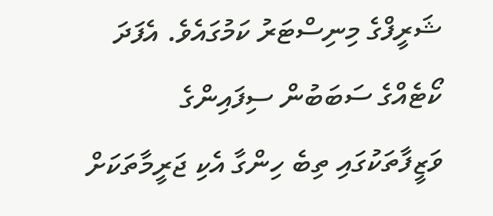ޝަރީފްގެ މިނިސްޓަރު ކަމުގައެވެ. އެފަދަ ކޯޓެއްގެ ސަބަބުން ސިފައިންގެ ވަޒީފާތަކުގައި ތިބެ ހިންގާ އެކި ޖަރީމާތަކަށް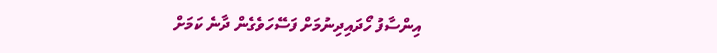އިންސާފު ހޯދައިދިނުމަށް ފަސޭހަވެގެން ދާނެ ކަމަށް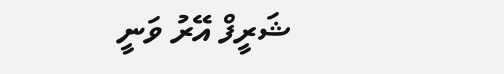ޝަރީފް އޭރު ވަނީ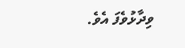ވިދާޅުވެފަ އެވެ.